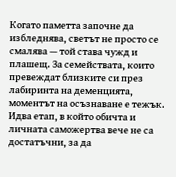Когато паметта започне да избледнява, светът не просто се смалява — той става чужд и плашещ. За семействата, които превеждат близките си през лабиринта на деменцията, моментът на осъзнаване е тежък. Идва етап, в който обичта и личната саможертва вече не са достатъчни, за да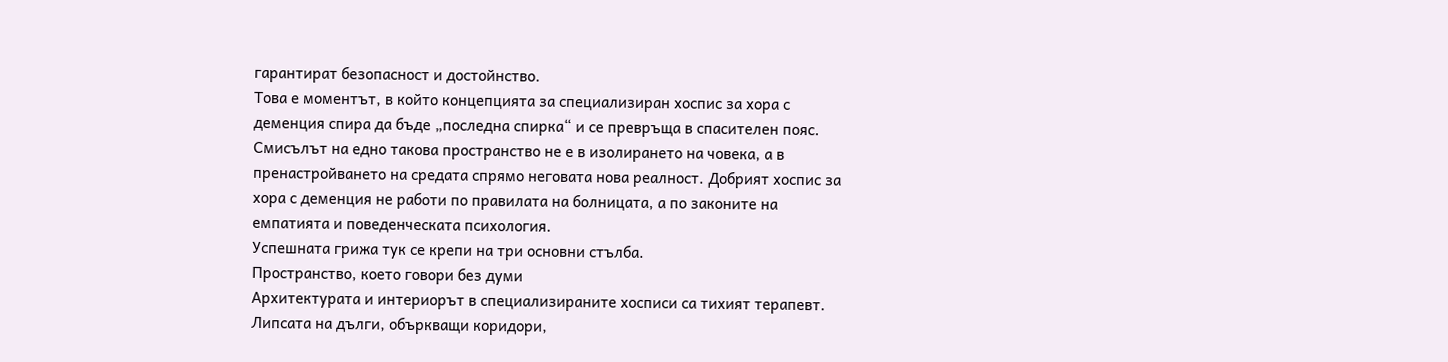гарантират безопасност и достойнство.
Това е моментът, в който концепцията за специализиран хоспис за хора с деменция спира да бъде „последна спирка“ и се превръща в спасителен пояс.
Смисълът на едно такова пространство не е в изолирането на човека, а в пренастройването на средата спрямо неговата нова реалност. Добрият хоспис за хора с деменция не работи по правилата на болницата, а по законите на емпатията и поведенческата психология.
Успешната грижа тук се крепи на три основни стълба.
Пространство, което говори без думи
Архитектурата и интериорът в специализираните хосписи са тихият терапевт. Липсата на дълги, объркващи коридори,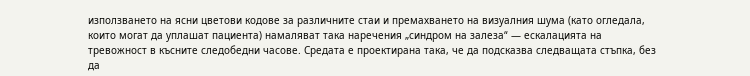използването на ясни цветови кодове за различните стаи и премахването на визуалния шума (като огледала, които могат да уплашат пациента) намаляват така наречения „синдром на залеза“ — ескалацията на тревожност в късните следобедни часове. Средата е проектирана така, че да подсказва следващата стъпка, без да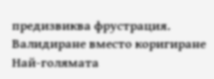предизвиква фрустрация.
Валидиране вместо коригиране
Най-голямата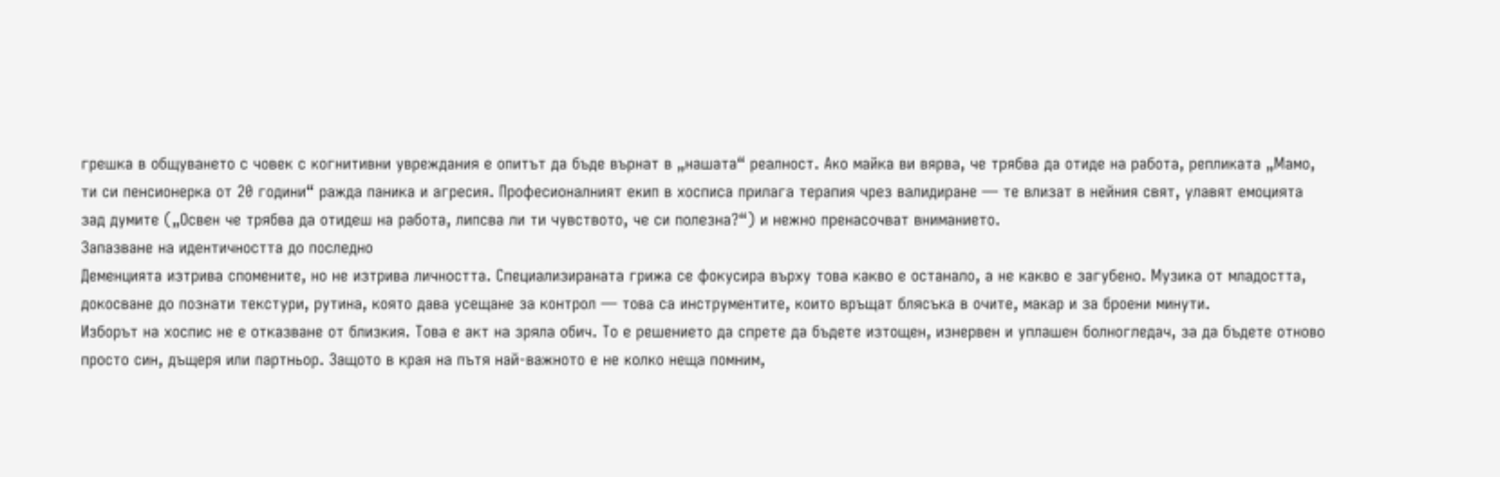грешка в общуването с човек с когнитивни увреждания е опитът да бъде върнат в „нашата“ реалност. Ако майка ви вярва, че трябва да отиде на работа, репликата „Мамо, ти си пенсионерка от 20 години“ ражда паника и агресия. Професионалният екип в хосписа прилага терапия чрез валидиране — те влизат в нейния свят, улавят емоцията зад думите („Освен че трябва да отидеш на работа, липсва ли ти чувството, че си полезна?“) и нежно пренасочват вниманието.
Запазване на идентичността до последно
Деменцията изтрива спомените, но не изтрива личността. Специализираната грижа се фокусира върху това какво е останало, а не какво е загубено. Музика от младостта, докосване до познати текстури, рутина, която дава усещане за контрол — това са инструментите, които връщат блясъка в очите, макар и за броени минути.
Изборът на хоспис не е отказване от близкия. Това е акт на зряла обич. То е решението да спрете да бъдете изтощен, изнервен и уплашен болногледач, за да бъдете отново просто син, дъщеря или партньор. Защото в края на пътя най-важното е не колко неща помним,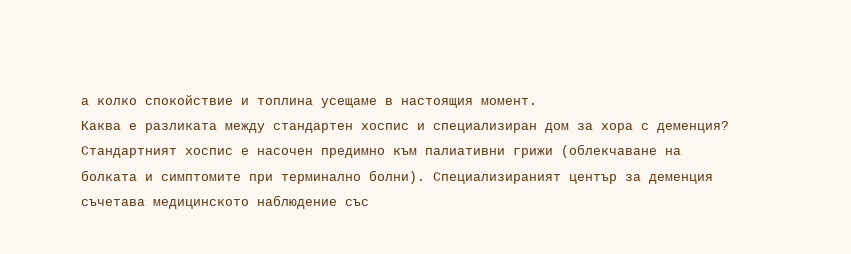а колко спокойствие и топлина усещаме в настоящия момент.
Каква е разликата между стандартен хоспис и специализиран дом за хора с деменция?
Стандартният хоспис е насочен предимно към палиативни грижи (облекчаване на болката и симптомите при терминално болни). Специализираният център за деменция съчетава медицинското наблюдение със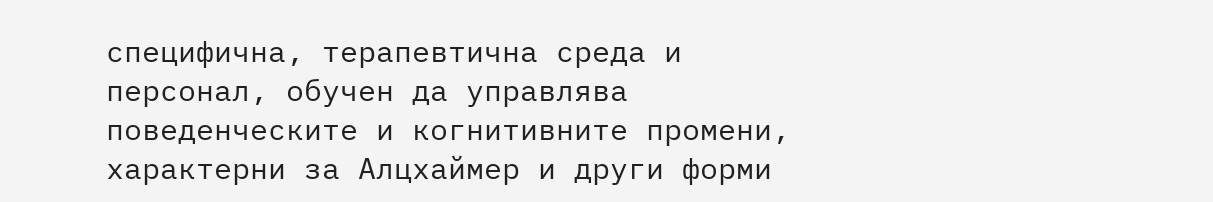специфична, терапевтична среда и персонал, обучен да управлява поведенческите и когнитивните промени, характерни за Алцхаймер и други форми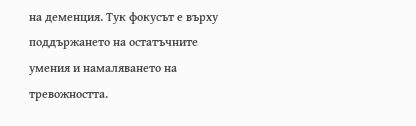на деменция. Тук фокусът е върху поддържането на остатъчните умения и намаляването на тревожността.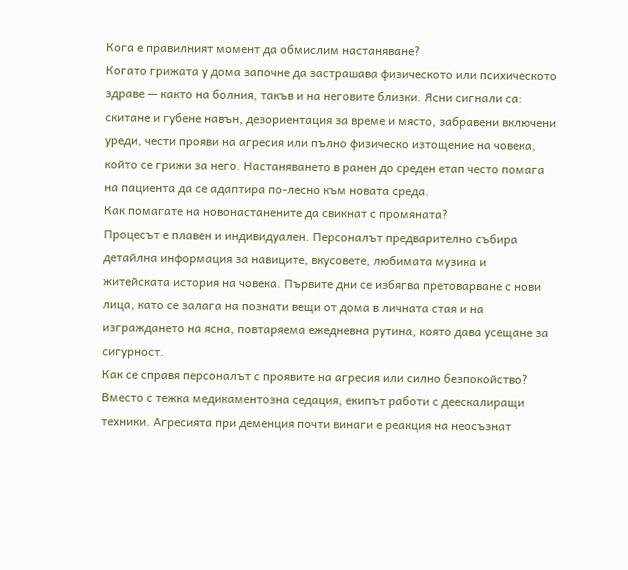Кога е правилният момент да обмислим настаняване?
Когато грижата у дома започне да застрашава физическото или психическото здраве — както на болния, такъв и на неговите близки. Ясни сигнали са: скитане и губене навън, дезориентация за време и място, забравени включени уреди, чести прояви на агресия или пълно физическо изтощение на човека, който се грижи за него. Настаняването в ранен до среден етап често помага на пациента да се адаптира по-лесно към новата среда.
Как помагате на новонастанените да свикнат с промяната?
Процесът е плавен и индивидуален. Персоналът предварително събира детайлна информация за навиците, вкусовете, любимата музика и житейската история на човека. Първите дни се избягва претоварване с нови лица, като се залага на познати вещи от дома в личната стая и на изграждането на ясна, повтаряема ежедневна рутина, която дава усещане за сигурност.
Как се справя персоналът с проявите на агресия или силно безпокойство?
Вместо с тежка медикаментозна седация, екипът работи с деескалиращи техники. Агресията при деменция почти винаги е реакция на неосъзнат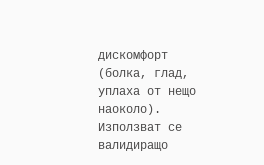дискомфорт (болка, глад, уплаха от нещо наоколо). Използват се валидиращо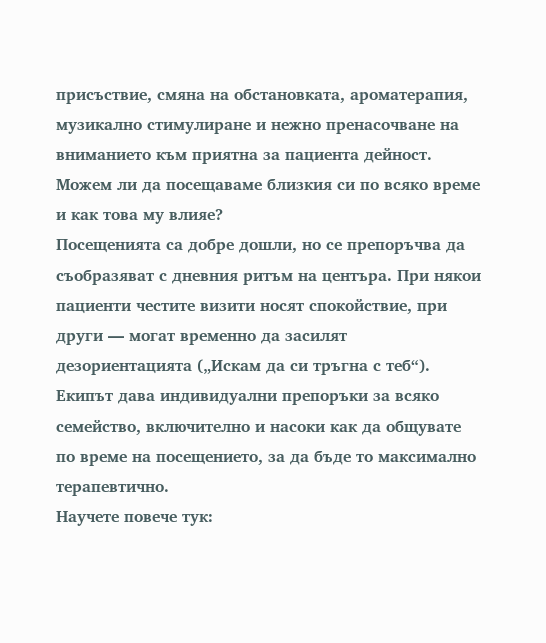присъствие, смяна на обстановката, ароматерапия, музикално стимулиране и нежно пренасочване на вниманието към приятна за пациента дейност.
Можем ли да посещаваме близкия си по всяко време и как това му влияе?
Посещенията са добре дошли, но се препоръчва да съобразяват с дневния ритъм на центъра. При някои пациенти честите визити носят спокойствие, при други — могат временно да засилят дезориентацията („Искам да си тръгна с теб“). Екипът дава индивидуални препоръки за всяко семейство, включително и насоки как да общувате по време на посещението, за да бъде то максимално терапевтично.
Научете повече тук: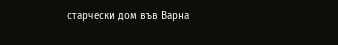старчески дом във Варна